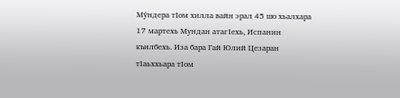Му́ндера тӀом хилла вайн эрал 45 шо хьалхара 17 мартехь Мундан атагӀехь, Испанин къилбехь. Иза бара Гай Юлий Цезаран тӀаьххьара тӀом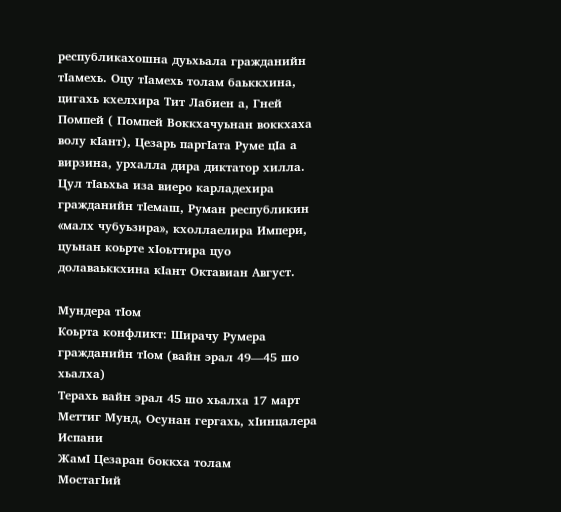республикахошна дуьхьала гражданийн тӀамехь. Оцу тӀамехь толам баьккхина, цигахь кхелхира Тит Лабиен а, Гней Помпей ( Помпей Воккхачуьнан воккхаха волу кӀант), Цезарь паргӀата Руме цӀа а вирзина, урхалла дира диктатор хилла. Цул тӀаьхьа иза виеро карладехира гражданийн тӀемаш, Руман республикин «малх чубуьзира», кхоллаелира Импери, цуьнан коьрте хӀоьттира цуо долаваьккхина кӀант Октавиан Август.

Мундера тӀом
Коьрта конфликт: Ширачу Румера гражданийн тӀом (вайн эрал 49—45 шо хьалха)
Терахь вайн эрал 45 шо хьалха 17 март
Меттиг Мунд, Осунан гергахь, хӀинцалера Испани
ЖамӀ Цезаран боккха толам
МостагӀий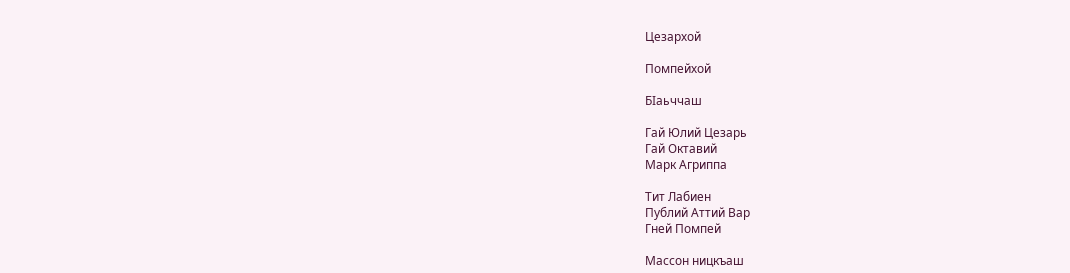Цезархой

Помпейхой

БӀаьччаш

Гай Юлий Цезарь
Гай Октавий
Марк Агриппа

Тит Лабиен
Публий Аттий Вар
Гней Помпей

Массон ницкъаш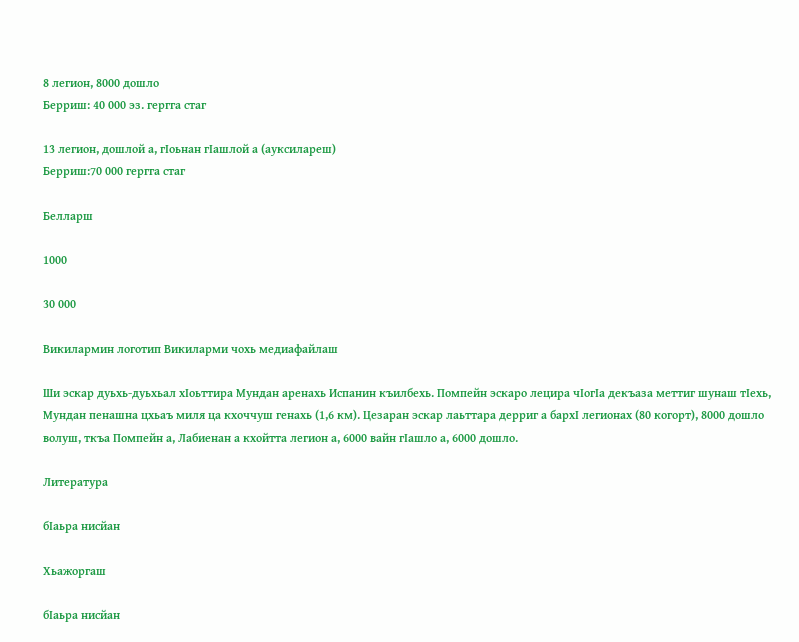8 легион, 8000 дошло
Берриш: 40 000 эз. гергга стаг

13 легион, дошлой а, гӀоьнан гӀашлой а (ауксилареш)
Берриш:70 000 гергга стаг

Белларш

1000

30 000

Викилармин логотип Викиларми чохь медиафайлаш

Ши эскар дуьхь-дуьхьал хӀоьттира Мундан аренахь Испанин къилбехь. Помпейн эскаро лецира чӀогӀа декъаза меттиг шунаш тӀехь, Мундан пенашна цхьаъ миля ца кхоччуш генахь (1,6 км). Цезаран эскар лаьттара дерриг а бархӀ легионах (80 когорт), 8000 дошло волуш, ткъа Помпейн а, Лабиенан а кхойтта легион а, 6000 вайн гӀашло а, 6000 дошло.

Литература

бӀаьра нисйан

Хьажоргаш

бӀаьра нисйан